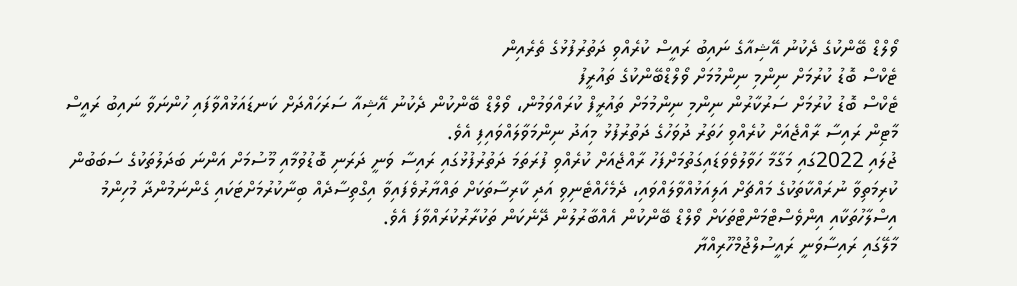ވޯލްޑް ބޭންކުގެ ދެކުނު އޭޝިއާގެ ނައިބު ރައީސް ކުރެއްވި ދަތުރުފުޅުގެ ތެރެއިން
ޓެކްސް ބޮޑު ކުރުމަށް ނިންމި ނިންމުމަށް ވޯލްޑްބޭންކުގެ ތައުރީފު
ޓެކްސް ބޮޑު ކުރުމަށް ސަރުކާރުން ނިންމި ނިންމުމަށް ތައުރީފް ކުރައްވަމުން، ވޯލްޑް ބޭންކުން ދެކުނު އޭޝިއާ ސަރަހައްދަށް ކަނޑައަޅުއްވާފައި ހުންނަވާ ނައިބު ރައީސް މާޓިން ރައިސާ ރާއްޖެއަށް ކުރެއްވި ހަތަރު ދުވަހުގެ ދަތުރުފުޅު މިއަދު ނިންމަވާލައްވައިފި އެވެ.
ޖުލައި 2022ގައި މަގާމާ ހަވާލުވެވަޑައިގަތުމަށްފަހު ރާއްޖެއަށް ކުރެއްވި ފުރަތަމަ ދަތުރުފުޅުގައި ރައިސާ ވަނީ ދަރަނި ބޮޑުވުމާއި މޫސުމަށް އަންނަ ބަދަލުތަކުގެ ސަބަބުން ކުރިމަތިވާ ނުރައްކާތަކުގެ މައްޗަށް އަލިއަޅުއްވާލައްވައި، ދެމެހެއްޓެނިވި އަދި ކާރިސާތަކަށް ތައްޔާރުވެފައިވާ އިގްތިސާދެއް ބިނާކުރުމަށްޓަކައި ގެންނަމުންދާ މުހިންމު އިސްލާހުތަކާއި އިންވެސްޓްމަންޓްތަކަށް ވޯލްޑް ބޭންކުން އެއްބާރުލުން ދޭނެކަން ތަކުރާރުކުރައްވާފަ އެވެ.
މާލޭގައި ރައިސާވަނީ ރައީސުލްޖުމްހޫރިއްޔާ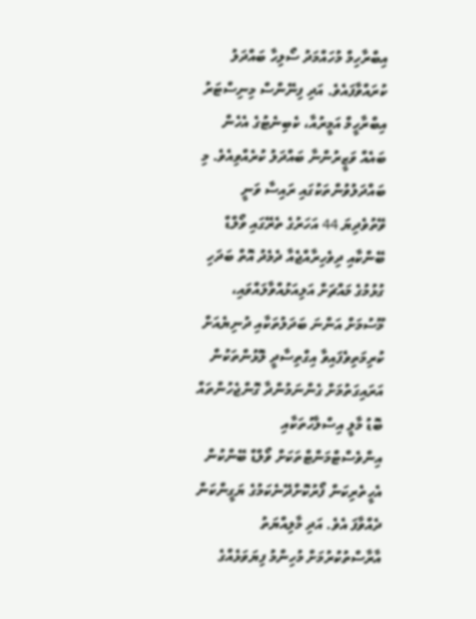އިބްރާހިމް މުހައްމަދު ސޯލިހާ ބައްދަލު ކުރައްވާފައެވެ. އަދި ފިނޭންސް މިނިސްޓަރު އިބްރާހީމް އަމީރުއާ، ކެބިނެޓުގެ އެހެން ބައެއް ވަޒީރުންނާ ބައްދަލު ކުރެއްވިއެވެ. މި ބައްދަލުވުންތަކުގައި ރައިސާ ވަނީ ވޭތުވެދިޔަ 44 އަހަރުގެ ތެރޭގައި ވޯލްޑް ބޭންކާއި ދިވެހިރާއްޖެއާ ދެމެދު އޮތް ބަދަހި ގުޅުމުގެ މައްޗަށް އަލިއަޅުއްވާލައްވައި، މޫސުމަށް އަންނަ ބަދަލުތަކާއި ދުނިޔެއަށް ކުރިމަތިވެފައިވާ އިގްތިސާދީ ލޮޅުންތަކުން އަރައިގަތުމަށް ގެންނަމުންދާ ގޮންޖެހުންތައް ބޮޑު މާލީ އިސްލާހުތަކާއި އިންވެސްޓްމަންޓްތަކަށް ވޯލްޑް ބޭންކުން އެހީތެރިކަން ފޯރުކޮށްދޭނެކަމުގެ ޔަގީންކަން ދެއްވާފަ އެވެ. އަދި މާލިއްޔަތު އާރާސްތުކުރުމަށް މުހިންމު ފިޔަވަޅެއްގެ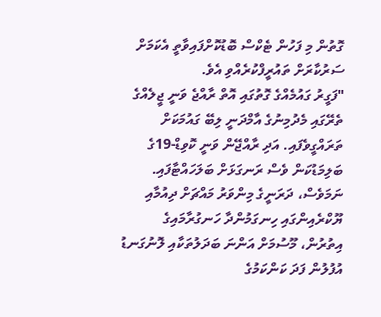ގޮތުން މި ފަހުން ޓެކްސް ބޮޑުކޮށްފައިވާތީ އެކަމަށް ސަރުކާރަށް ތައުރީފްކުރެއްވި އެވެ.
"ފަގީރު ގައުމެއްގެ ގޮތުގައި އޮތް ރާއްޖެ ވަނީ ޖީލެއްގެ ތެރޭގައި މެދުމިނުގެ އާމްދަނީ ލިބޭ ގައުމަކަށް ތަރައްގީވެފައި. އަދި ރާއްޖޭން ވަނީ ކޮވިޑް-19ގެ ބަލިމަޑުކަން ވެސް ރަނގަޅަށް ބަލަހައްޓާފައި. ނަމަވެސް، ދަރަނީގެ މިންވަރު މައްޗަށް ދިއުމާއި ޔޫކްރެއިންގައި ހިނގަމުންދާ ހަނގުރާމައިގެ އިތުރުން، މޫސުމަށް އަންނަ ބަދަލުތަކާއި ލޮނުގަނޑު އުފުލުން ފަދަ ކަންކަމުގެ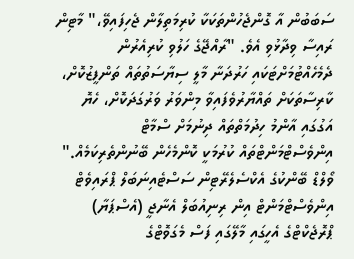ސަބަބުން އާ ގޮންޖެހުންތަކަކާ ކުރިމަތިލާން ޖެހިފައިވޭ،" މާޓިން ރައިސާ ވިދާޅުވި އެވެ. "ރާއްޖޭގެ ހަލުވި ކުރިއެރުން ދެމެހެއްޓުމަށްޓަކައި ހަރުދަނާ މާލީ ސިޔާސަތުތައް ތަންފީޒުކޮށް، ކާރިސާތަކަށް ތައްޔާރުވެފައިވާ މިންވަރު ވަރުގަދަކޮށް، ހެޔޮ އަގުގައި އާންމު ހިދުމަތްތައް ދިނުމަށް ސްމާޓް އިންވެސްޓްމަންޓްތައް ކުރުމަކީ ކޮންމެހެން ބޭނުންތެރިކަމެއް."
ވޯލްޑް ބޭންކުގެ އެކްސެލެރޭޓިން ސަސްޓެއިނަބަލް ޕްރައިވެޓް އިންވެސްޓްމަންޓް އިން ރިނިއުބަލް އެނާޖީ (އެސްޕަޔާ) ޕްރޮޖެކްޓްގެ އެހީގައި މާލޭގައި ފަސް މެގަވޮޓްގެ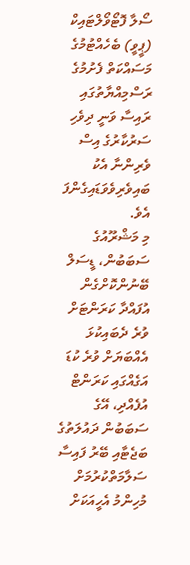ސޯލާ ފޮޓޯވޯލްޓައިކް (ޕީވީ) ބެހެއްޓުމުގެ މަސައްކަތް ފެށުމުގެ ރަސްމިއްޔާތުގައި ރައިސާ ވަނީ ދިވެހި ސަރުކާރުގެ އިސް ވެރިންނާ އެކު ބައިވެރިވެވަޑައިގެންފަ އެވެ.
މި މަޝްރޫއުގެ ސަބަބުން، ޑީސަލް ބޭނުންކޮށްގެން އުފައްދާ ކަރަންޓަށް ވުރެ ދެބައިކުޅަ އެއްބަޔަށް ވުރެ ކުޑަ އަގެއްގައި ކަރަންޓް އުފެއްދި، އޭގެ ސަބަބުން ދައުލަތުގެ ބަޖެޓާއި ބޭރު ފައިސާ ސަލާމަތްކުރުމަށް މުހިންމު އެހީއަކަށް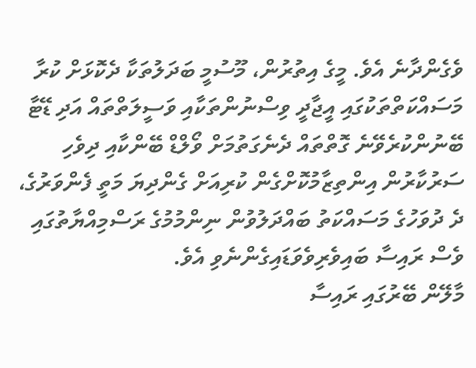ވެގެންދާނެ އެވެ. މީގެ އިތުރުން، މޫސުމީ ބަދަލުތަކާ ދެކޮޅަށް ކުރާ މަސައްކަތްތަކުގައި އީޖާދީ ވިސްނުންތަކާއި ވަސީލަތްތައް އަދި ޑޭޓާ ބޭނުންކުރެވޭނެ ގޮތްތައް ދެނެގަތުމަށް ވޯލްޑް ބޭންކާއި ދިވެހި ސަރުކާރުން އިންތިޒާމުކޮށްގެން ކުރިއަށް ގެންދިޔަ މަތީ ފެންވަރުގެ، ދެ ދުވަހުގެ މަސައްކަތު ބައްދަލުވުން ނިންމުމުގެ ރަސްމިއްޔާތުގައި ވެސް ރައިސާ ބައިވެރިވެވަޑައިގެންނެވި އެވެ.
މާލޭން ބޭރުގައި ރައިސާ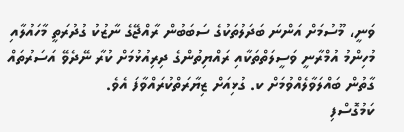ވަނީ، މޫސުމަށް އަންނަ ބަދަލުތަކުގެ ސަބަބުން ރާއްޖޭގެ ނާޒުކު ގުދުރަތީ މާހައުލާއި މުހިންމު އުމްރާނީ ވަސީލަތްތަކާއި ރައްޔިތުންގެ ދިރިއުޅުމަށް ކުރާ ނޭދެވޭ އަސަރުތައް ގާތުން ބައްލަވާލެއްވުމަށް ކ. ގުޅިއަށް ޒިޔާރަތްކުރައްވާފަ އެވެ.
ކަމުގޮސްފި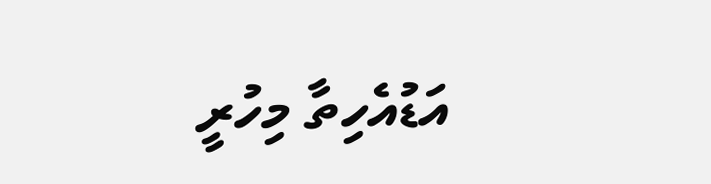އަޑުއެހިތާ މިހުރީ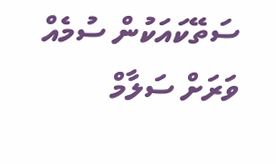ސަތޭކައަކުން ސުމެއް
ވަރަށް ސަލާމް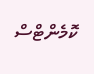ކޮމެންޓްސް